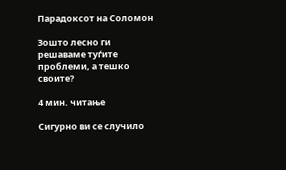Парадоксот на Соломон

Зошто лесно ги решаваме туѓите проблеми, а тешко своите?

4 мин. читање

Сигурно ви се случило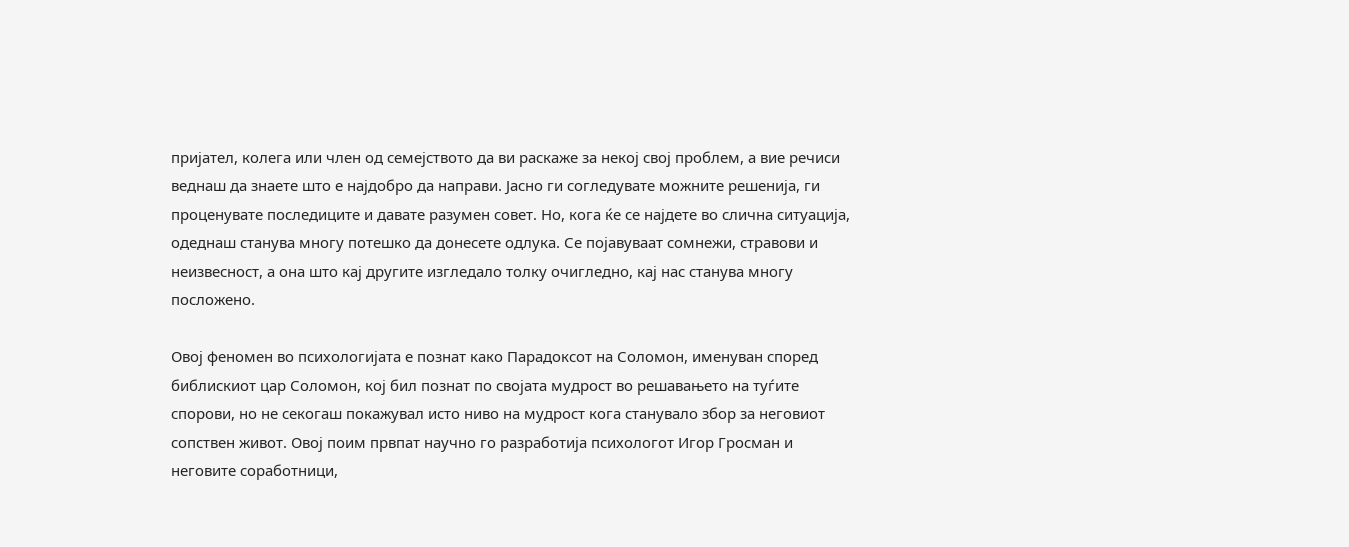пријател, колега или член од семејството да ви раскаже за некој свој проблем, а вие речиси веднаш да знаете што е најдобро да направи. Јасно ги согледувате можните решенија, ги проценувате последиците и давате разумен совет. Но, кога ќе се најдете во слична ситуација, одеднаш станува многу потешко да донесете одлука. Се појавуваат сомнежи, стравови и неизвесност, а она што кај другите изгледало толку очигледно, кај нас станува многу посложено.

Овој феномен во психологијата е познат како Парадоксот на Соломон, именуван според библискиот цар Соломон, кој бил познат по својата мудрост во решавањето на туѓите спорови, но не секогаш покажувал исто ниво на мудрост кога станувало збор за неговиот сопствен живот. Овој поим првпат научно го разработија психологот Игор Гросман и неговите соработници,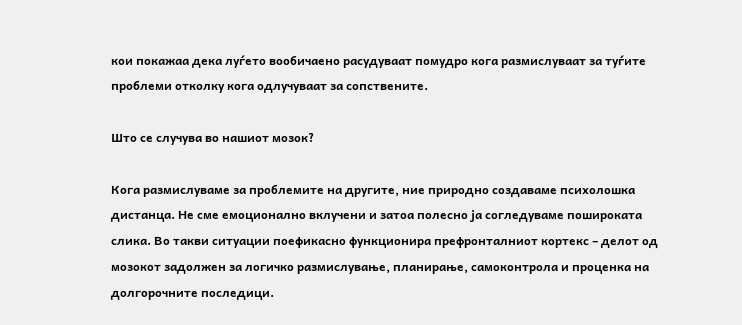кои покажаа дека луѓето вообичаено расудуваат помудро кога размислуваат за туѓите проблеми отколку кога одлучуваат за сопствените.

Што се случува во нашиот мозок?

Кога размислуваме за проблемите на другите, ние природно создаваме психолошка дистанца. Не сме емоционално вклучени и затоа полесно ја согледуваме пошироката слика. Во такви ситуации поефикасно функционира префронталниот кортекс – делот од мозокот задолжен за логичко размислување, планирање, самоконтрола и проценка на долгорочните последици.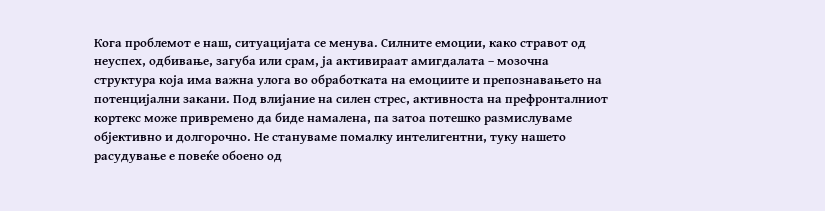Кога проблемот е наш, ситуацијата се менува. Силните емоции, како стравот од неуспех, одбивање, загуба или срам, ја активираат амигдалата – мозочна структура која има важна улога во обработката на емоциите и препознавањето на потенцијални закани. Под влијание на силен стрес, активноста на префронталниот кортекс може привремено да биде намалена, па затоа потешко размислуваме објективно и долгорочно. Не стануваме помалку интелигентни, туку нашето расудување е повеќе обоено од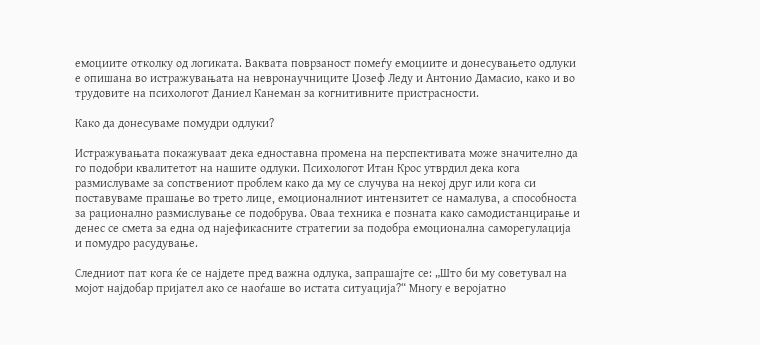емоциите отколку од логиката. Ваквата поврзаност помеѓу емоциите и донесувањето одлуки е опишана во истражувањата на невронаучниците Џозеф Леду и Антонио Дамасио, како и во трудовите на психологот Даниел Канеман за когнитивните пристрасности.

Како да донесуваме помудри одлуки?

Истражувањата покажуваат дека едноставна промена на перспективата може значително да го подобри квалитетот на нашите одлуки. Психологот Итан Крос утврдил дека кога размислуваме за сопствениот проблем како да му се случува на некој друг или кога си поставуваме прашање во трето лице, емоционалниот интензитет се намалува, а способноста за рационално размислување се подобрува. Оваа техника е позната како самодистанцирање и денес се смета за една од најефикасните стратегии за подобра емоционална саморегулација и помудро расудување.

Следниот пат кога ќе се најдете пред важна одлука, запрашајте се: „Што би му советувал на мојот најдобар пријател ако се наоѓаше во истата ситуација?“ Многу е веројатно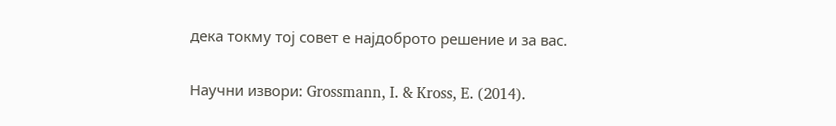дека токму тој совет е најдоброто решение и за вас.

Научни извори: Grossmann, I. & Kross, E. (2014).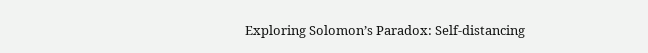Exploring Solomon’s Paradox: Self-distancing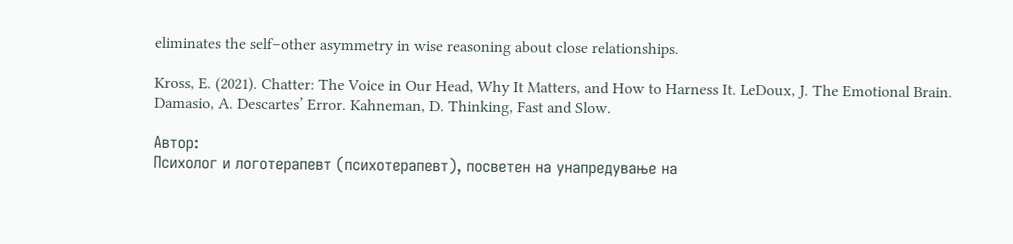eliminates the self–other asymmetry in wise reasoning about close relationships.

Kross, E. (2021). Chatter: The Voice in Our Head, Why It Matters, and How to Harness It. LeDoux, J. The Emotional Brain. Damasio, A. Descartes’ Error. Kahneman, D. Thinking, Fast and Slow.

Автор:
Психолог и логотерапевт (психотерапевт), посветен на унапредување на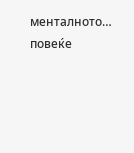менталното… повеќе